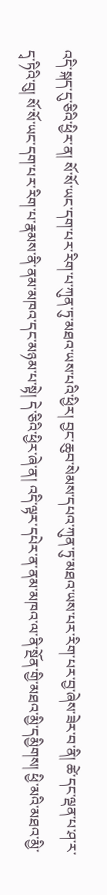འདི་སྐད་དུ་ཅིའི་ཕྱིར་ན། སོ་སོ་ཡང་དག་པར་རིག་པ་ཀུན་ཏུ་མཐའ་ཡས་པའི་ཕྱིར། བྱང་ཆུབ་སེམས་དཔའ་ཀུན་ཏུ་མཐའ་ཡས་པར་རིག་པར་བྱ་ཞེས་ཟེར་བ་ནི། ཚེ་དང་ལྡན་པ་ཤ་ར་དྭ་ཏིའི་བུ། སོ་སོ་ཡང་དག་པར་རིག་པ་རྣམས་ནི་ནམ་མཁའ་དང་མཉམ་པ་སྟེ། དེ་ཅིའི་ཕྱིར་ཞེ་ན། འདི་ལྟར་དཔེར་ན་ནམ་མཁའ་ལ་ནི་སྔོན་གྱི་མཐའ་མྱི་དམྱིགས། ཕྱི་མའི་མཐའ་མྱི་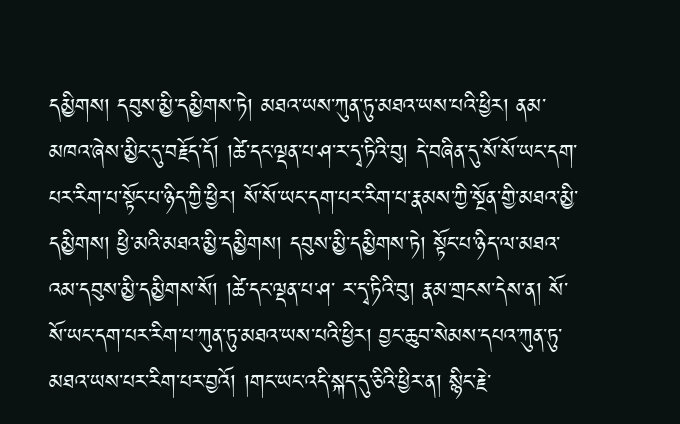དམྱིགས། དབུས་མྱི་དམྱིགས་ཏེ། མཐའ་ཡས་ཀུན་ཏུ་མཐའ་ཡས་པའི་ཕྱིར། ནམ་མཁའ་ཞེས་མྱིང་དུ་བརྗོད་དོ། །ཚེ་དང་ལྡན་པ་ཤ་ར་དྭ་ཏིའི་བུ། དེ་བཞིན་དུ་སོ་སོ་ཡང་དག་པར་རིག་པ་སྟོང་པ་ཉིད་ཀྱི་ཕྱིར། སོ་སོ་ཡང་དག་པར་རིག་པ་རྣམས་ཀྱི་སྔོན་གྱི་མཐའ་མྱི་དམྱིགས། ཕྱི་མའི་མཐའ་མྱི་དམྱིགས། དབུས་མྱི་དམྱིགས་ཏེ། སྟོང་པ་ཉིད་ལ་མཐའ་འམ་དབུས་མྱི་དམྱིགས་སོ། །ཚེ་དང་ལྡན་པ་ཤ་ ར་དྭ་ཏིའི་བུ། རྣམ་གྲངས་དེས་ན། སོ་སོ་ཡང་དག་པར་རིག་པ་ཀུན་ཏུ་མཐའ་ཡས་པའི་ཕྱིར། བྱང་ཆུབ་སེམས་དཔའ་ཀུན་ཏུ་མཐའ་ཡས་པར་རིག་པར་བྱའོ། །གང་ཡང་འདི་སྐད་དུ་ཅིའི་ཕྱིར་ན། སྙིང་རྗེ་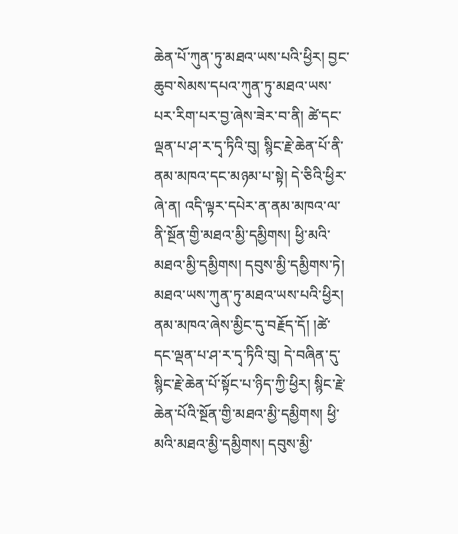ཆེན་པོ་ཀུན་ཏུ་མཐའ་ཡས་པའི་ཕྱིར། བྱང་ ཆུབ་སེམས་དཔའ་ཀུན་ཏུ་མཐའ་ཡས་པར་རིག་པར་བྱ་ཞེས་ཟེར་བ་ནི། ཚེ་དང་ལྡན་པ་ཤ་ར་དྭ་ཏིའི་བུ། སྙིང་རྗེ་ཆེན་པོ་ནི་ནམ་མཁའ་དང་མཉམ་པ་སྟེ། དེ་ཅིའི་ཕྱིར་ཞེ་ན། འདི་ལྟར་དཔེར་ན་ནམ་མཁའ་ལ་ནི་སྔོན་གྱི་མཐའ་མྱི་དམྱིགས། ཕྱི་མའི་མཐའ་མྱི་དམྱིགས། དབུས་མྱི་དམྱིགས་ཏེ། མཐའ་ཡས་ཀུན་ཏུ་མཐའ་ཡས་པའི་ཕྱིར། ནམ་མཁའ་ཞེས་མྱིང་དུ་བརྗོད་དོ། །ཚེ་དང་ལྡན་པ་ཤ་ར་དྭ་ཏིའི་བུ། དེ་བཞིན་དུ་སྙིང་རྗེ་ཆེན་པོ་སྟོང་པ་ཉིད་ཀྱི་ཕྱིར། སྙིང་རྗེ་ཆེན་པོའི་སྔོན་གྱི་མཐའ་མྱི་དམྱིགས། ཕྱི་མའི་མཐའ་མྱི་དམྱིགས། དབུས་མྱི་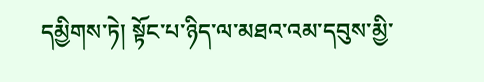དམྱིགས་ཏེ། སྟོང་པ་ཉིད་ལ་མཐའ་འམ་དབུས་མྱི་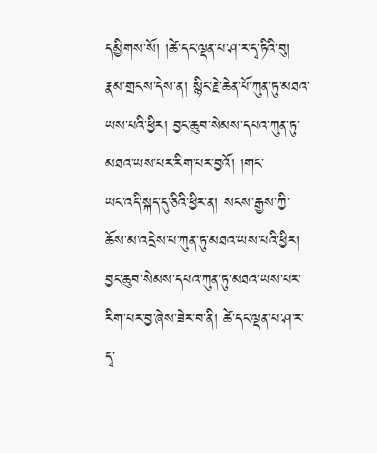དམྱིགས་སོ། །ཚེ་དང་ལྡན་པ་ཤ་ར་དྭ་ཏིའི་བུ། རྣམ་གྲངས་དེས་ན། སྙིང་རྗེ་ཆེན་པོ་ཀུན་ཏུ་མཐའ་ཡས་པའི་ཕྱིར། བྱང་ཆུབ་སེམས་དཔའ་ཀུན་ཏུ་མཐའ་ཡས་པར་རིག་པར་བྱའོ། །གང་
ཡང་འདི་སྐད་དུ་ཅིའི་ཕྱིར་ན། སངས་རྒྱས་ཀྱི་ཆོས་མ་འདྲེས་པ་ཀུན་ཏུ་མཐའ་ཡས་པའི་ཕྱིར། བྱང་ཆུབ་སེམས་དཔའ་ཀུན་ཏུ་མཐའ་ཡས་པར་རིག་པར་བྱ་ཞེས་ཟེར་བ་ནི། ཚེ་དང་ལྡན་པ་ཤ་ར་དྭ་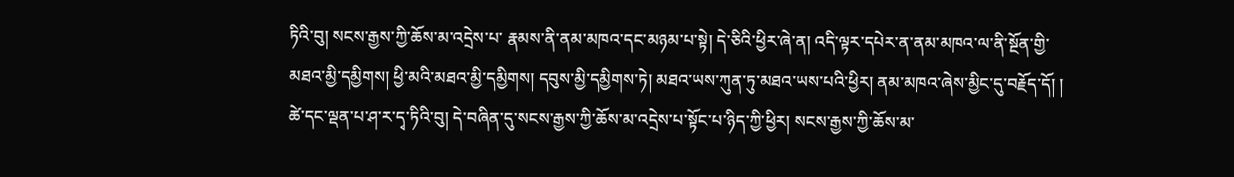ཏིའི་བུ། སངས་རྒྱས་ཀྱི་ཆོས་མ་འདྲེས་པ་ རྣམས་ནི་ནམ་མཁའ་དང་མཉམ་པ་སྟེ། དེ་ཅིའི་ཕྱིར་ཞེ་ན། འདི་ལྟར་དཔེར་ན་ནམ་མཁའ་ལ་ནི་སྔོན་གྱི་མཐའ་མྱི་དམྱིགས། ཕྱི་མའི་མཐའ་མྱི་དམྱིགས། དབུས་མྱི་དམྱིགས་ཏེ། མཐའ་ཡས་ཀུན་ཏུ་མཐའ་ཡས་པའི་ཕྱིར། ནམ་མཁའ་ཞེས་མྱིང་དུ་བརྗོད་དོ། ། ཚེ་དང་ལྡན་པ་ཤ་ར་དྭ་ཏིའི་བུ། དེ་བཞིན་དུ་སངས་རྒྱས་ཀྱི་ཆོས་མ་འདྲེས་པ་སྟོང་པ་ཉིད་ཀྱི་ཕྱིར། སངས་རྒྱས་ཀྱི་ཆོས་མ་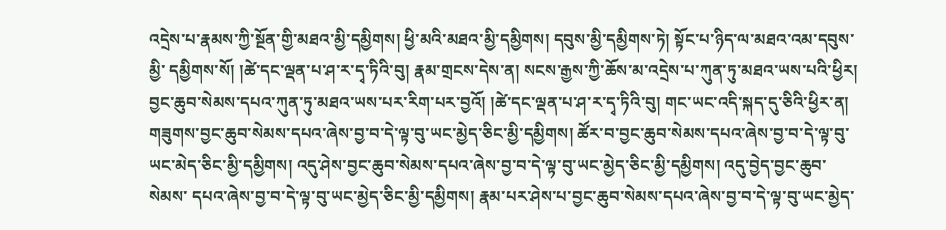འདྲེས་པ་རྣམས་ཀྱི་སྔོན་གྱི་མཐའ་མྱི་དམྱིགས། ཕྱི་མའི་མཐའ་མྱི་དམྱིགས། དབུས་མྱི་དམྱིགས་ཏེ། སྟོང་པ་ཉིད་ལ་མཐའ་འམ་དབུས་མྱི་ དམྱིགས་སོ། །ཚེ་དང་ལྡན་པ་ཤ་ར་དྭ་ཏིའི་བུ། རྣམ་གྲངས་དེས་ན། སངས་རྒྱས་ཀྱི་ཆོས་མ་འདྲེས་པ་ཀུན་ཏུ་མཐའ་ཡས་པའི་ཕྱིར། བྱང་ཆུབ་སེམས་དཔའ་ཀུན་ཏུ་མཐའ་ཡས་པར་རིག་པར་བྱའོ། །ཚེ་དང་ལྡན་པ་ཤ་ར་དྭ་ཏིའི་བུ། གང་ཡང་འདི་སྐད་དུ་ཅིའི་ཕྱིར་ན། གཟུགས་བྱང་ཆུབ་སེམས་དཔའ་ཞེས་བྱ་བ་དེ་ལྟ་བུ་ཡང་མྱེད་ཅིང་མྱི་དམྱིགས། ཚོར་བ་བྱང་ཆུབ་སེམས་དཔའ་ཞེས་བྱ་བ་དེ་ལྟ་བུ་ཡང་མེད་ཅིང་མྱི་དམྱིགས། འདུ་ཤེས་བྱང་ཆུབ་སེམས་དཔའ་ཞེས་བྱ་བ་དེ་ལྟ་བུ་ཡང་མྱེད་ཅིང་མྱི་དམྱིགས། འདུ་བྱེད་བྱང་ཆུབ་སེམས་ དཔའ་ཞེས་བྱ་བ་དེ་ལྟ་བུ་ཡང་མྱེད་ཅིང་མྱི་དམྱིགས། རྣམ་པར་ཤེས་པ་བྱང་ཆུབ་སེམས་དཔའ་ཞེས་བྱ་བ་དེ་ལྟ་བུ་ཡང་མྱེད་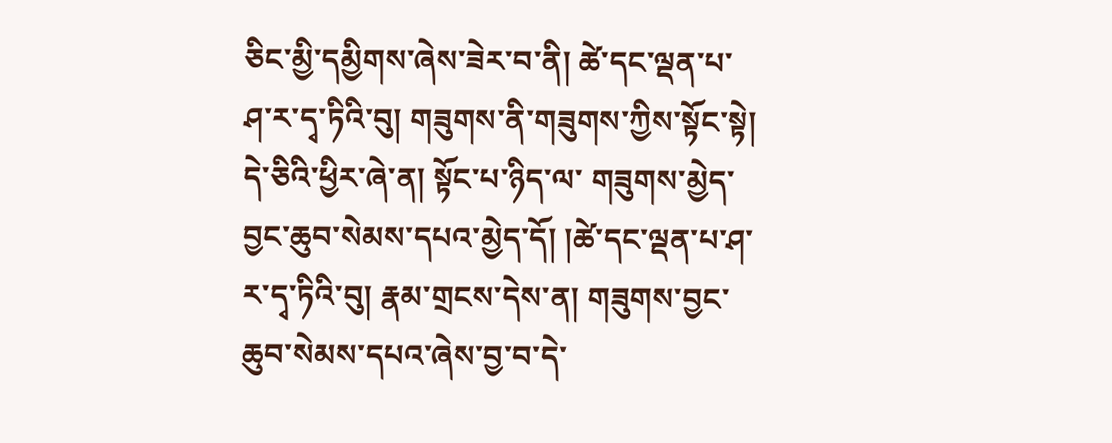ཅིང་མྱི་དམྱིགས་ཞེས་ཟེར་བ་ནི། ཚེ་དང་ལྡན་པ་ཤ་ར་དྭ་ཏིའི་བུ། གཟུགས་ནི་གཟུགས་ཀྱིས་སྟོང་སྟེ། དེ་ཅིའི་ཕྱིར་ཞེ་ན། སྟོང་པ་ཉིད་ལ་ གཟུགས་མྱེད་བྱང་ཆུབ་སེམས་དཔའ་མྱེད་དོ། །ཚེ་དང་ལྡན་པ་ཤ་ར་དྭ་ཏིའི་བུ། རྣམ་གྲངས་དེས་ན། གཟུགས་བྱང་ཆུབ་སེམས་དཔའ་ཞེས་བྱ་བ་དེ་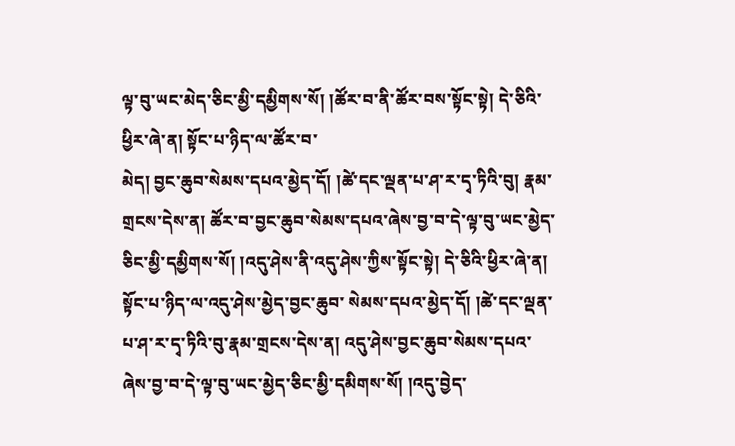ལྟ་བུ་ཡང་མེད་ཅིང་མྱི་དམྱིགས་སོ། །ཚོར་བ་ནི་ཚོར་བས་སྟོང་སྟེ། དེ་ཅིའི་ཕྱིར་ཞེ་ན། སྟོང་པ་ཉིད་ལ་ཚོར་བ་
མེད། བྱང་ཆུབ་སེམས་དཔའ་མྱེད་དོ། །ཚེ་དང་ལྡན་པ་ཤ་ར་དྭ་ཏིའི་བུ། རྣམ་གྲངས་དེས་ན། ཚོར་བ་བྱང་ཆུབ་སེམས་དཔའ་ཞེས་བྱ་བ་དེ་ལྟ་བུ་ཡང་མྱེད་ཅིང་མྱི་དམྱིགས་སོ། །འདུ་ཤེས་ནི་འདུ་ཤེས་ཀྱིས་སྟོང་སྟེ། དེ་ཅིའི་ཕྱིར་ཞེ་ན། སྟོང་པ་ཉིད་ལ་འདུ་ཤེས་མྱེད་བྱང་ཆུབ་ སེམས་དཔའ་མྱེད་དོ། །ཚེ་དང་ལྡན་པ་ཤ་ར་དྭ་ཏིའི་བུ་རྣམ་གྲངས་དེས་ན། འདུ་ཤེས་བྱང་ཆུབ་སེམས་དཔའ་ཞེས་བྱ་བ་དེ་ལྟ་བུ་ཡང་མྱེད་ཅིང་མྱི་དམིགས་སོ། །འདུ་བྱེད་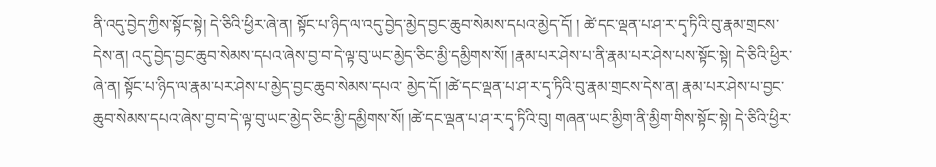ནི་འདུ་བྱེད་ཀྱིས་སྟོང་སྟེ། དེ་ཅིའི་ཕྱིར་ཞེ་ན། སྟོང་པ་ཉིད་ལ་འདུ་བྱེད་མྱེད་བྱང་ཆུབ་སེམས་དཔའ་མྱེད་དོ། ། ཚེ་དང་ལྡན་པ་ཤ་ར་དྭ་ཏིའི་བུ་རྣམ་གྲངས་དེས་ན། འདུ་བྱེད་བྱང་ཆུབ་སེམས་དཔའ་ཞེས་བྱ་བ་དེ་ལྟ་བུ་ཡང་མྱེད་ཅིང་མྱི་དམྱིགས་སོ། །རྣམ་པར་ཤེས་པ་ནི་རྣམ་པར་ཤེས་པས་སྟོང་སྟེ། དེ་ཅིའི་ཕྱིར་ཞེ་ན། སྟོང་པ་ཉིད་ལ་རྣམ་པར་ཤེས་པ་མྱེད་བྱང་ཆུབ་སེམས་དཔའ་ མྱེད་དོ། །ཚེ་དང་ལྡན་པ་ཤ་ར་དྭ་ཏིའི་བུ་རྣམ་གྲངས་དེས་ན། རྣམ་པར་ཤེས་པ་བྱང་ཆུབ་སེམས་དཔའ་ཞེས་བྱ་བ་དེ་ལྟ་བུ་ཡང་མྱེད་ཅིང་མྱི་དམྱིགས་སོ། །ཚེ་དང་ལྡན་པ་ཤ་ར་དྭ་ཏིའི་བུ། གཞན་ཡང་མྱིག་ནི་མྱིག་གིས་སྟོང་སྟེ། དེ་ཅིའི་ཕྱིར་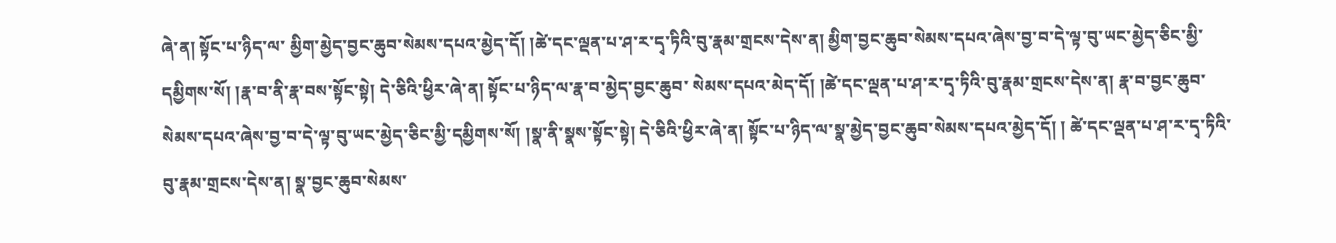ཞེ་ན། སྟོང་པ་ཉིད་ལ་ མྱིག་མྱེད་བྱང་ཆུབ་སེམས་དཔའ་མྱེད་དོ། །ཚེ་དང་ལྡན་པ་ཤ་ར་དྭ་ཏིའི་བུ་རྣམ་གྲངས་དེས་ན། མྱིག་བྱང་ཆུབ་སེམས་དཔའ་ཞེས་བྱ་བ་དེ་ལྟ་བུ་ཡང་མྱེད་ཅིང་མྱི་དམྱིགས་སོ། །རྣ་བ་ནི་རྣ་བས་སྟོང་སྟེ། དེ་ཅིའི་ཕྱིར་ཞེ་ན། སྟོང་པ་ཉིད་ལ་རྣ་བ་མྱེད་བྱང་ཆུབ་ སེམས་དཔའ་མེད་དོ། །ཚེ་དང་ལྡན་པ་ཤ་ར་དྭ་ཏིའི་བུ་རྣམ་གྲངས་དེས་ན། རྣ་བ་བྱང་ཆུབ་སེམས་དཔའ་ཞེས་བྱ་བ་དེ་ལྟ་བུ་ཡང་མྱེད་ཅིང་མྱི་དམྱིགས་སོ། །སྣ་ནི་སྣས་སྟོང་སྟེ། དེ་ཅིའི་ཕྱིར་ཞེ་ན། སྟོང་པ་ཉིད་ལ་སྣ་མྱེད་བྱང་ཆུབ་སེམས་དཔའ་མྱེད་དོ། ། ཚེ་དང་ལྡན་པ་ཤ་ར་དྭ་ཏིའི་བུ་རྣམ་གྲངས་དེས་ན། སྣ་བྱང་ཆུབ་སེམས་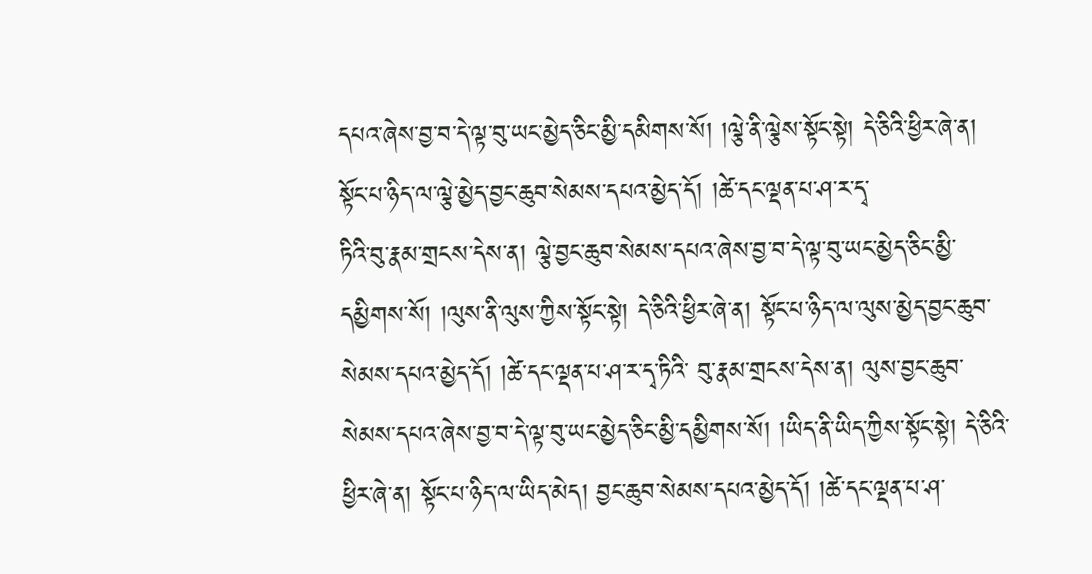དཔའ་ཞེས་བྱ་བ་དེ་ལྟ་བུ་ཡང་མྱེད་ཅིང་མྱི་དམིགས་སོ། །ལྕེ་ནི་ལྕེས་སྟོང་སྟེ། དེ་ཅིའི་ཕྱིར་ཞེ་ན། སྟོང་པ་ཉིད་ལ་ལྕེ་མྱེད་བྱང་ཆུབ་སེམས་དཔའ་མྱེད་དོ། །ཚེ་དང་ལྡན་པ་ཤ་ར་དྭ་
ཏིའི་བུ་རྣམ་གྲངས་དེས་ན། ལྕེ་བྱང་ཆུབ་སེམས་དཔའ་ཞེས་བྱ་བ་དེ་ལྟ་བུ་ཡང་མྱེད་ཅིང་མྱི་དམྱིགས་སོ། །ལུས་ནི་ལུས་ཀྱིས་སྟོང་སྟེ། དེ་ཅིའི་ཕྱིར་ཞེ་ན། སྟོང་པ་ཉིད་ལ་ལུས་མྱེད་བྱང་ཆུབ་སེམས་དཔའ་མྱེད་དོ། །ཚེ་དང་ལྡན་པ་ཤ་ར་དྭ་ཏིའི་ བུ་རྣམ་གྲངས་དེས་ན། ལུས་བྱང་ཆུབ་སེམས་དཔའ་ཞེས་བྱ་བ་དེ་ལྟ་བུ་ཡང་མྱེད་ཅིང་མྱི་དམྱིགས་སོ། །ཡིད་ནི་ཡིད་ཀྱིས་སྟོང་སྟེ། དེ་ཅིའི་ཕྱིར་ཞེ་ན། སྟོང་པ་ཉིད་ལ་ཡིད་མེད། བྱང་ཆུབ་སེམས་དཔའ་མྱེད་དོ། །ཚེ་དང་ལྡན་པ་ཤ་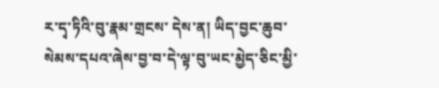ར་དྭ་ཏིའི་བུ་རྣམ་གྲངས་ དེས་ན། ཡིད་བྱང་ཆུབ་སེམས་དཔའ་ཞེས་བྱ་བ་དེ་ལྟ་བུ་ཡང་མྱེད་ཅིང་མྱི་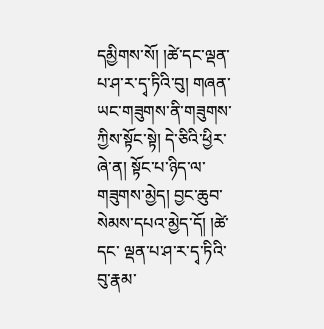དམྱིགས་སོ། །ཚེ་དང་ལྡན་པ་ཤ་ར་དྭ་ཏིའི་བུ། གཞན་ཡང་གཟུགས་ནི་གཟུགས་ཀྱིས་སྟོང་སྟེ། དེ་ཅིའི་ཕྱིར་ཞེ་ན། སྟོང་པ་ཉིད་ལ་གཟུགས་མྱེད། བྱང་ཆུབ་སེམས་དཔའ་མྱེད་དོ། །ཚེ་དང་ ལྡན་པ་ཤ་ར་དྭ་ཏིའི་བུ་རྣམ་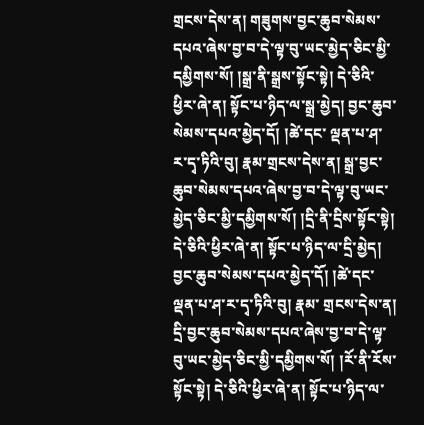གྲངས་དེས་ན། གཟུགས་བྱང་ཆུབ་སེམས་དཔའ་ཞེས་བྱ་བ་དེ་ལྟ་བུ་ཡང་མྱེད་ཅིང་མྱི་དམྱིགས་སོ། །སྒྲ་ནི་སྒྲས་སྟོང་སྟེ། དེ་ཅིའི་ཕྱིར་ཞེ་ན། སྟོང་པ་ཉིད་ལ་སྒྲ་མྱེད། བྱང་ཆུབ་སེམས་དཔའ་མྱེད་དོ། །ཚེ་དང་ ལྡན་པ་ཤ་ར་དྭ་ཏིའི་བུ། རྣམ་གྲངས་དེས་ན། སྒྲ་བྱང་ཆུབ་སེམས་དཔའ་ཞེས་བྱ་བ་དེ་ལྟ་བུ་ཡང་མྱེད་ཅིང་མྱི་དམྱིགས་སོ། །དྲི་ནི་དྲིས་སྟོང་སྟེ། དེ་ཅིའི་ཕྱིར་ཞེ་ན། སྟོང་པ་ཉིད་ལ་དྲི་མྱེད། བྱང་ཆུབ་སེམས་དཔའ་མྱེད་དོ། །ཚེ་དང་ལྡན་པ་ཤ་ར་དྭ་ཏིའི་བུ། རྣམ་ གྲངས་དེས་ན། དྲི་བྱང་ཆུབ་སེམས་དཔའ་ཞེས་བྱ་བ་དེ་ལྟ་བུ་ཡང་མྱེད་ཅིང་མྱི་དམྱིགས་སོ། །རོ་ནི་རོས་སྟོང་སྟེ། དེ་ཅིའི་ཕྱིར་ཞེ་ན། སྟོང་པ་ཉིད་ལ་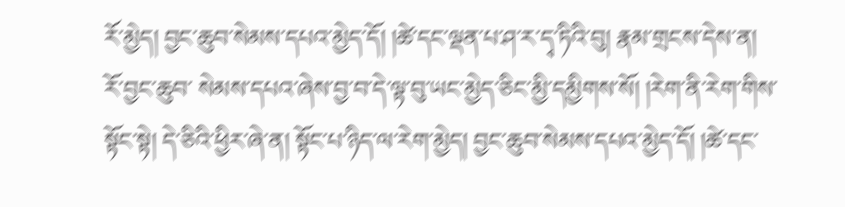རོ་མྱེད། བྱང་ཆུབ་སེམས་དཔའ་མྱེད་དོ། །ཚེ་དང་ལྡན་པ་ཤ་ར་དྭ་ཏིའི་བུ། རྣམ་གྲངས་དེས་ན། རོ་བྱང་ཆུབ་ སེམས་དཔའ་ཞེས་བྱ་བ་དེ་ལྟ་བུ་ཡང་མྱེད་ཅིང་མྱི་དམྱིགས་སོ། །རེག་ནི་རེག་གིས་སྟོང་སྟེ། དེ་ཅིའི་ཕྱིར་ཞེ་ན། སྟོང་པ་ཉིད་ལ་རེག་མྱེད། བྱང་ཆུབ་སེམས་དཔའ་མྱེད་དོ། །ཚེ་དང་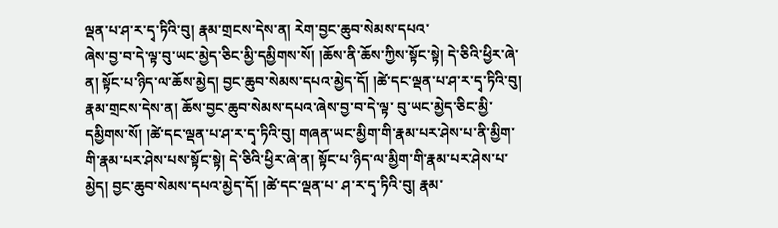ལྡན་པ་ཤ་ར་དྭ་ཏིའི་བུ། རྣམ་གྲངས་དེས་ན། རེག་བྱང་ཆུབ་སེམས་དཔའ་
ཞེས་བྱ་བ་དེ་ལྟ་བུ་ཡང་མྱེད་ཅིང་མྱི་དམྱིགས་སོ། །ཆོས་ནི་ཆོས་ཀྱིས་སྟོང་སྟེ། དེ་ཅིའི་ཕྱིར་ཞེ་ན། སྟོང་པ་ཉིད་ལ་ཆོས་མྱེད། བྱང་ཆུབ་སེམས་དཔའ་མྱེད་དོ། །ཚེ་དང་ལྡན་པ་ཤ་ར་དྭ་ཏིའི་བུ། རྣམ་གྲངས་དེས་ན། ཆོས་བྱང་ཆུབ་སེམས་དཔའ་ཞེས་བྱ་བ་དེ་ལྟ་ བུ་ཡང་མྱེད་ཅིང་མྱི་དམྱིགས་སོ། །ཚེ་དང་ལྡན་པ་ཤ་ར་དྭ་ཏིའི་བུ། གཞན་ཡང་མྱིག་གི་རྣམ་པར་ཤེས་པ་ནི་མྱིག་གི་རྣམ་པར་ཤེས་པས་སྟོང་སྟེ། དེ་ཅིའི་ཕྱིར་ཞེ་ན། སྟོང་པ་ཉིད་ལ་མྱིག་གི་རྣམ་པར་ཤེས་པ་མྱེད། བྱང་ཆུབ་སེམས་དཔའ་མྱེད་དོ། །ཚེ་དང་ལྡན་པ་ ཤ་ར་དྭ་ཏིའི་བུ། རྣམ་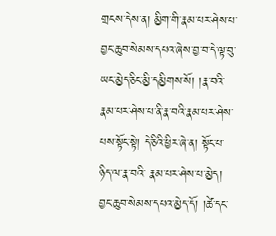གྲངས་དེས་ན། མྱིག་གི་རྣམ་པར་ཤེས་པ་བྱང་ཆུབ་སེམས་དཔའ་ཞེས་བྱ་བ་དེ་ལྟ་བུ་ཡང་མྱེད་ཅིང་མྱི་དམྱིགས་སོ། །རྣ་བའི་རྣམ་པར་ཤེས་པ་ནི་རྣ་བའི་རྣམ་པར་ཤེས་པས་སྟོང་སྟེ། དེ་ཅིའི་ཕྱིར་ཞེ་ན། སྟོང་པ་ཉིད་ལ་རྣ་བའི་ རྣམ་པར་ཤེས་པ་མྱེད། བྱང་ཆུབ་སེམས་དཔའ་མྱེད་དོ། །ཚེ་དང་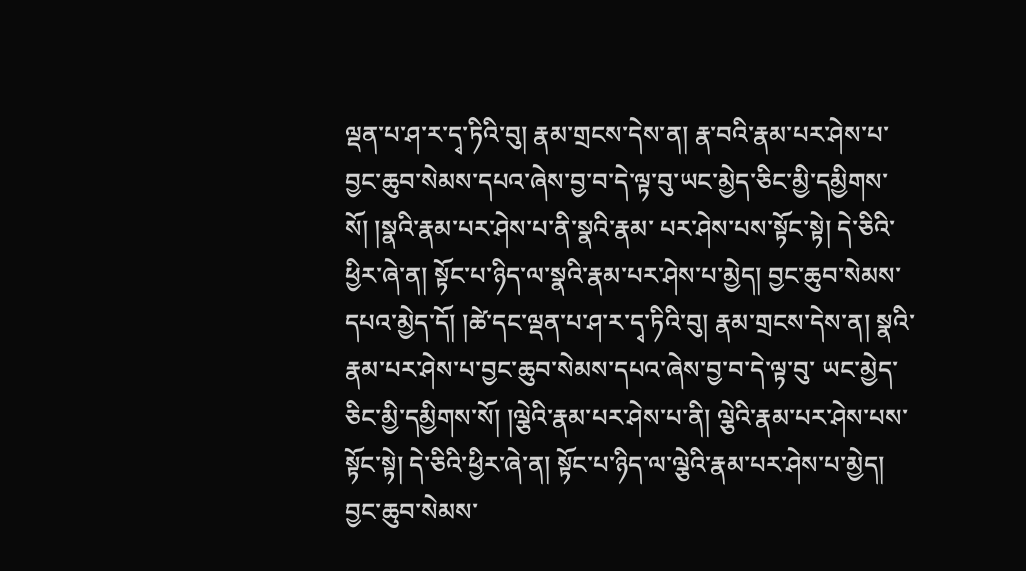ལྡན་པ་ཤ་ར་དྭ་ཏིའི་བུ། རྣམ་གྲངས་དེས་ན། རྣ་བའི་རྣམ་པར་ཤེས་པ་བྱང་ཆུབ་སེམས་དཔའ་ཞེས་བྱ་བ་དེ་ལྟ་བུ་ཡང་མྱེད་ཅིང་མྱི་དམྱིགས་སོ། །སྣའི་རྣམ་པར་ཤེས་པ་ནི་སྣའི་རྣམ་ པར་ཤེས་པས་སྟོང་སྟེ། དེ་ཅིའི་ཕྱིར་ཞེ་ན། སྟོང་པ་ཉིད་ལ་སྣའི་རྣམ་པར་ཤེས་པ་མྱེད། བྱང་ཆུབ་སེམས་དཔའ་མྱེད་དོ། །ཚེ་དང་ལྡན་པ་ཤ་ར་དྭ་ཏིའི་བུ། རྣམ་གྲངས་དེས་ན། སྣའི་རྣམ་པར་ཤེས་པ་བྱང་ཆུབ་སེམས་དཔའ་ཞེས་བྱ་བ་དེ་ལྟ་བུ་ ཡང་མྱེད་ཅིང་མྱི་དམྱིགས་སོ། །ལྕེའི་རྣམ་པར་ཤེས་པ་ནི། ལྕེའི་རྣམ་པར་ཤེས་པས་སྟོང་སྟེ། དེ་ཅིའི་ཕྱིར་ཞེ་ན། སྟོང་པ་ཉིད་ལ་ལྕེའི་རྣམ་པར་ཤེས་པ་མྱེད། བྱང་ཆུབ་སེམས་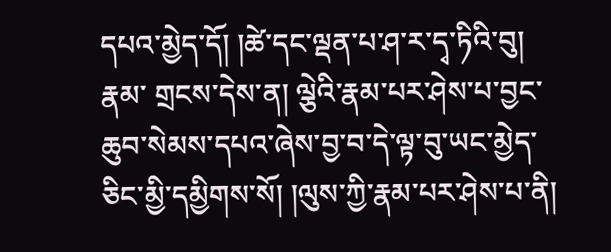དཔའ་མྱེད་དོ། །ཚེ་དང་ལྡན་པ་ཤ་ར་དྭ་ཏིའི་བུ། རྣམ་ གྲངས་དེས་ན། ལྕེའི་རྣམ་པར་ཤེས་པ་བྱང་ཆུབ་སེམས་དཔའ་ཞེས་བྱ་བ་དེ་ལྟ་བུ་ཡང་མྱེད་ཅིང་མྱི་དམྱིགས་སོ། །ལུས་ཀྱི་རྣམ་པར་ཤེས་པ་ནི།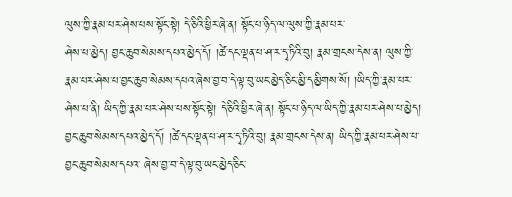ལུས་ཀྱི་རྣམ་པར་ཤེས་པས་སྟོང་སྟེ། དེ་ཅིའི་ཕྱིར་ཞེ་ན། སྟོང་པ་ཉིད་ལ་ལུས་ཀྱི་རྣམ་པར་
ཤེས་པ་མྱེད། བྱང་ཆུབ་སེམས་དཔའ་མྱེད་དོ། །ཚེ་དང་ལྡན་པ་ཤ་ར་དྭ་ཏིའི་བུ། རྣམ་གྲངས་དེས་ན། ལུས་ཀྱི་རྣམ་པར་ཤེས་པ་བྱང་ཆུབ་སེམས་དཔའ་ཞེས་བྱ་བ་དེ་ལྟ་བུ་ཡང་མྱེད་ཅིང་མྱི་དམྱིགས་སོ། །ཡིད་ཀྱི་རྣམ་པར་ཤེས་པ་ནི། ཡིད་ཀྱི་རྣམ་པར་ཤེས་པས་སྟོང་སྟེ། དེ་ཅིའི་ཕྱིར་ཞེ་ན། སྟོང་པ་ཉིད་ལ་ཡིད་ཀྱི་རྣམ་པར་ཤེས་པ་མྱེད། བྱང་ཆུབ་སེམས་དཔའ་མྱེད་དོ། །ཚེ་དང་ལྡན་པ་ཤ་ར་དྭ་ཏིའི་བུ། རྣམ་གྲངས་དེས་ན། ཡིད་ཀྱི་རྣམ་པར་ཤེས་པ་བྱང་ཆུབ་སེམས་དཔའ་ ཞེས་བྱ་བ་དེ་ལྟ་བུ་ཡང་མྱེད་ཅིང་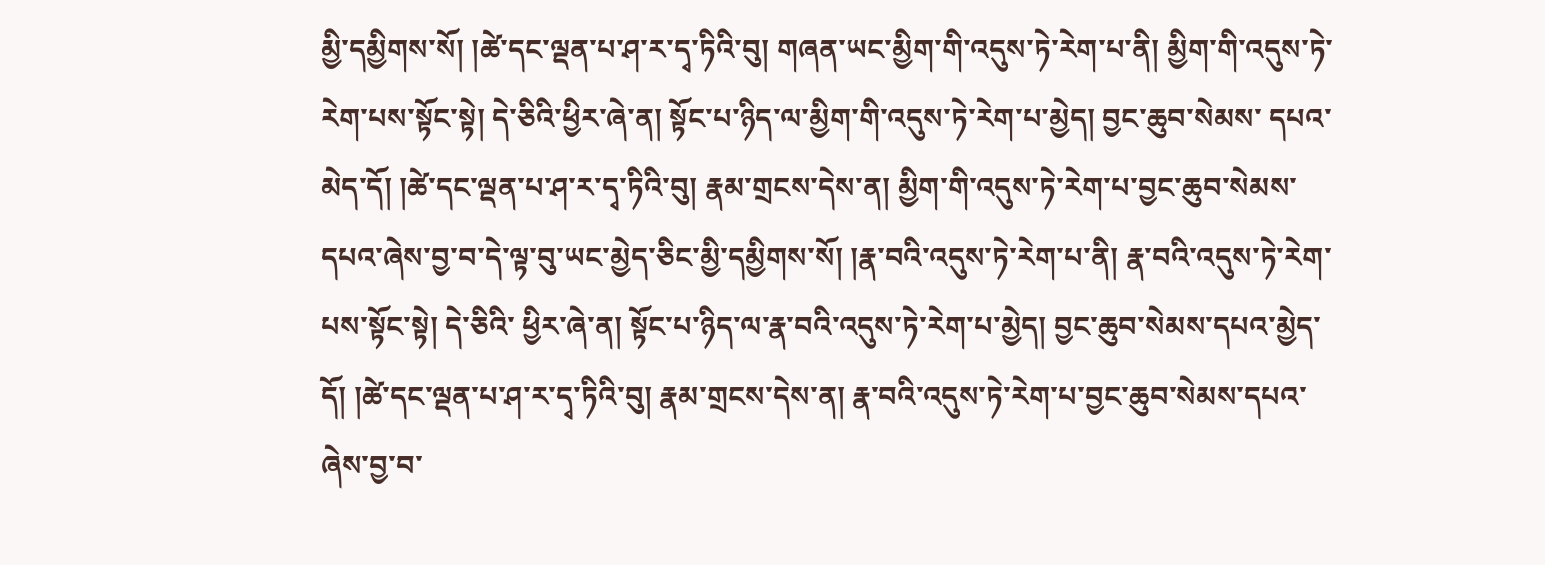མྱི་དམྱིགས་སོ། །ཚེ་དང་ལྡན་པ་ཤ་ར་དྭ་ཏིའི་བུ། གཞན་ཡང་མྱིག་གི་འདུས་ཏེ་རེག་པ་ནི། མྱིག་གི་འདུས་ཏེ་རེག་པས་སྟོང་སྟེ། དེ་ཅིའི་ཕྱིར་ཞེ་ན། སྟོང་པ་ཉིད་ལ་མྱིག་གི་འདུས་ཏེ་རེག་པ་མྱེད། བྱང་ཆུབ་སེམས་ དཔའ་མེད་དོ། །ཚེ་དང་ལྡན་པ་ཤ་ར་དྭ་ཏིའི་བུ། རྣམ་གྲངས་དེས་ན། མྱིག་གི་འདུས་ཏེ་རེག་པ་བྱང་ཆུབ་སེམས་དཔའ་ཞེས་བྱ་བ་དེ་ལྟ་བུ་ཡང་མྱེད་ཅིང་མྱི་དམྱིགས་སོ། །རྣ་བའི་འདུས་ཏེ་རེག་པ་ནི། རྣ་བའི་འདུས་ཏེ་རེག་པས་སྟོང་སྟེ། དེ་ཅིའི་ ཕྱིར་ཞེ་ན། སྟོང་པ་ཉིད་ལ་རྣ་བའི་འདུས་ཏེ་རེག་པ་མྱེད། བྱང་ཆུབ་སེམས་དཔའ་མྱེད་དོ། །ཚེ་དང་ལྡན་པ་ཤ་ར་དྭ་ཏིའི་བུ། རྣམ་གྲངས་དེས་ན། རྣ་བའི་འདུས་ཏེ་རེག་པ་བྱང་ཆུབ་སེམས་དཔའ་ཞེས་བྱ་བ་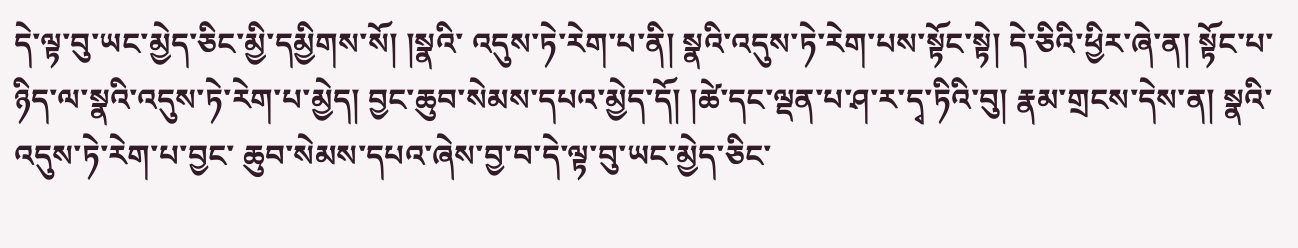དེ་ལྟ་བུ་ཡང་མྱེད་ཅིང་མྱི་དམྱིགས་སོ། །སྣའི་ འདུས་ཏེ་རེག་པ་ནི། སྣའི་འདུས་ཏེ་རེག་པས་སྟོང་སྟེ། དེ་ཅིའི་ཕྱིར་ཞེ་ན། སྟོང་པ་ཉིད་ལ་སྣའི་འདུས་ཏེ་རེག་པ་མྱེད། བྱང་ཆུབ་སེམས་དཔའ་མྱེད་དོ། །ཚེ་དང་ལྡན་པ་ཤ་ར་དྭ་ཏིའི་བུ། རྣམ་གྲངས་དེས་ན། སྣའི་འདུས་ཏེ་རེག་པ་བྱང་ ཆུབ་སེམས་དཔའ་ཞེས་བྱ་བ་དེ་ལྟ་བུ་ཡང་མྱེད་ཅིང་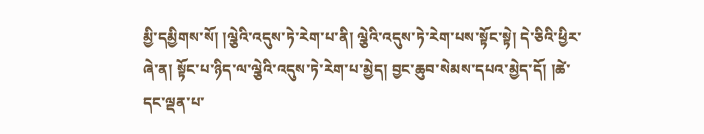མྱི་དམྱིགས་སོ། །ལྕེའི་འདུས་ཏེ་རེག་པ་ནི། ལྕེའི་འདུས་ཏེ་རེག་པས་སྟོང་སྟེ། དེ་ཅིའི་ཕྱིར་ཞེ་ན། སྟོང་པ་ཉིད་ལ་ལྕེའི་འདུས་ཏེ་རེག་པ་མྱེད། བྱང་ཆུབ་སེམས་དཔའ་མྱེད་དོ། །ཚེ་དང་ལྡན་པ་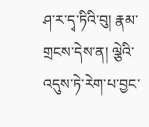ཤ་ར་དྭ་ཏིའི་བུ། རྣམ་གྲངས་དེས་ན། ལྕེའི་འདུས་ཏེ་རེག་པ་བྱང་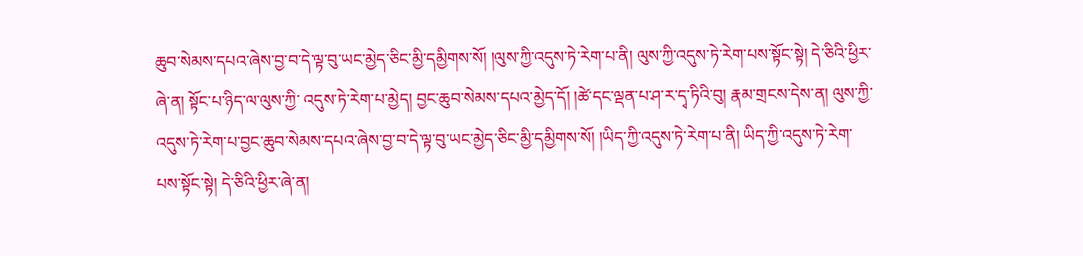ཆུབ་སེམས་དཔའ་ཞེས་བྱ་བ་དེ་ལྟ་བུ་ཡང་མྱེད་ཅིང་མྱི་དམྱིགས་སོ། །ལུས་ཀྱི་འདུས་ཏེ་རེག་པ་ནི། ལུས་ཀྱི་འདུས་ཏེ་རེག་པས་སྟོང་སྟེ། དེ་ཅིའི་ཕྱིར་ཞེ་ན། སྟོང་པ་ཉིད་ལ་ལུས་ཀྱི་ འདུས་ཏེ་རེག་པ་མྱེད། བྱང་ཆུབ་སེམས་དཔའ་མྱེད་དོ། །ཚེ་དང་ལྡན་པ་ཤ་ར་དྭ་ཏིའི་བུ། རྣམ་གྲངས་དེས་ན། ལུས་ཀྱི་འདུས་ཏེ་རེག་པ་བྱང་ཆུབ་སེམས་དཔའ་ཞེས་བྱ་བ་དེ་ལྟ་བུ་ཡང་མྱེད་ཅིང་མྱི་དམྱིགས་སོ། །ཡིད་ཀྱི་འདུས་ཏེ་རེག་པ་ནི། ཡིད་ཀྱི་འདུས་ཏེ་རེག་པས་སྟོང་སྟེ། དེ་ཅིའི་ཕྱིར་ཞེ་ན།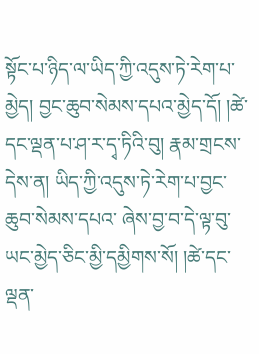སྟོང་པ་ཉིད་ལ་ཡིད་ཀྱི་འདུས་ཏེ་རེག་པ་མྱེད། བྱང་ཆུབ་སེམས་དཔའ་མྱེད་དོ། །ཚེ་དང་ལྡན་པ་ཤ་ར་དྭ་ཏིའི་བུ། རྣམ་གྲངས་དེས་ན། ཡིད་ཀྱི་འདུས་ཏེ་རེག་པ་བྱང་ཆུབ་སེམས་དཔའ་ ཞེས་བྱ་བ་དེ་ལྟ་བུ་ཡང་མྱེད་ཅིང་མྱི་དམྱིགས་སོ། །ཚེ་དང་ལྡན་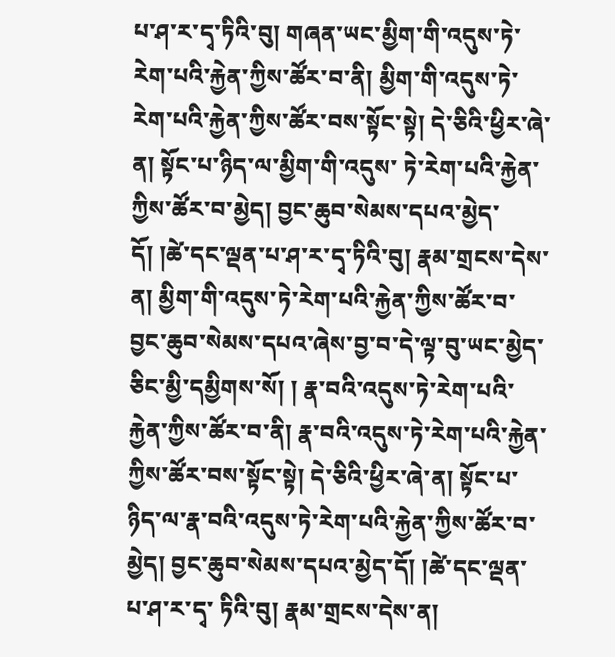པ་ཤ་ར་དྭ་ཏིའི་བུ། གཞན་ཡང་མྱིག་གི་འདུས་ཏེ་རེག་པའི་རྐྱེན་ཀྱིས་ཚོར་བ་ནི། མྱིག་གི་འདུས་ཏེ་རེག་པའི་རྐྱེན་ཀྱིས་ཚོར་བས་སྟོང་སྟེ། དེ་ཅིའི་ཕྱིར་ཞེ་ན། སྟོང་པ་ཉིད་ལ་མྱིག་གི་འདུས་ ཏེ་རེག་པའི་རྐྱེན་ཀྱིས་ཚོར་བ་མྱེད། བྱང་ཆུབ་སེམས་དཔའ་མྱེད་དོ། །ཚེ་དང་ལྡན་པ་ཤ་ར་དྭ་ཏིའི་བུ། རྣམ་གྲངས་དེས་ན། མྱིག་གི་འདུས་ཏེ་རེག་པའི་རྐྱེན་ཀྱིས་ཚོར་བ་བྱང་ཆུབ་སེམས་དཔའ་ཞེས་བྱ་བ་དེ་ལྟ་བུ་ཡང་མྱེད་ཅིང་མྱི་དམྱིགས་སོ། ། རྣ་བའི་འདུས་ཏེ་རེག་པའི་རྐྱེན་ཀྱིས་ཚོར་བ་ནི། རྣ་བའི་འདུས་ཏེ་རེག་པའི་རྐྱེན་ཀྱིས་ཚོར་བས་སྟོང་སྟེ། དེ་ཅིའི་ཕྱིར་ཞེ་ན། སྟོང་པ་ཉིད་ལ་རྣ་བའི་འདུས་ཏེ་རེག་པའི་རྐྱེན་ཀྱིས་ཚོར་བ་མྱེད། བྱང་ཆུབ་སེམས་དཔའ་མྱེད་དོ། །ཚེ་དང་ལྡན་པ་ཤ་ར་དྭ་ ཏིའི་བུ། རྣམ་གྲངས་དེས་ན།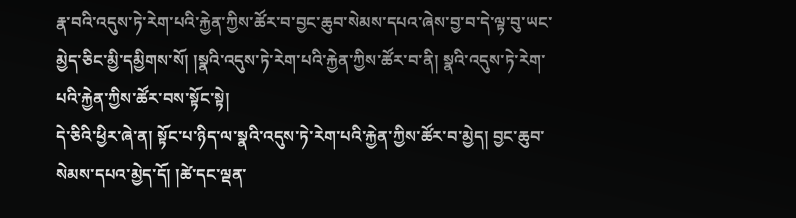རྣ་བའི་འདུས་ཏེ་རེག་པའི་རྐྱེན་ཀྱིས་ཚོར་བ་བྱང་ཆུབ་སེམས་དཔའ་ཞེས་བྱ་བ་དེ་ལྟ་བུ་ཡང་མྱེད་ཅིང་མྱི་དམྱིགས་སོ། །སྣའི་འདུས་ཏེ་རེག་པའི་རྐྱེན་ཀྱིས་ཚོར་བ་ནི། སྣའི་འདུས་ཏེ་རེག་པའི་རྐྱེན་ཀྱིས་ཚོར་བས་སྟོང་སྟེ།
དེ་ཅིའི་ཕྱིར་ཞེ་ན། སྟོང་པ་ཉིད་ལ་སྣའི་འདུས་ཏེ་རེག་པའི་རྐྱེན་ཀྱིས་ཚོར་བ་མྱེད། བྱང་ཆུབ་སེམས་དཔའ་མྱེད་དོ། །ཚེ་དང་ལྡན་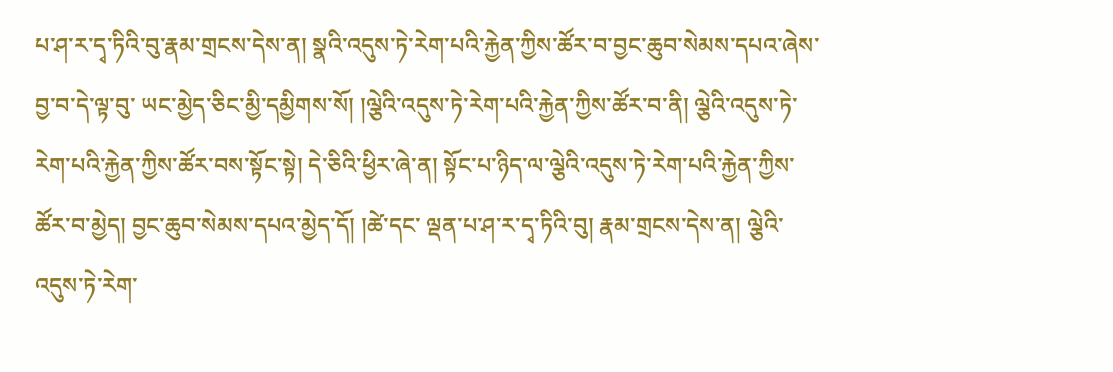པ་ཤ་ར་དྭ་ཏིའི་བུ་རྣམ་གྲངས་དེས་ན། སྣའི་འདུས་ཏེ་རེག་པའི་རྐྱེན་ཀྱིས་ཚོར་བ་བྱང་ཆུབ་སེམས་དཔའ་ཞེས་བྱ་བ་དེ་ལྟ་བུ་ ཡང་མྱེད་ཅིང་མྱི་དམྱིགས་སོ། །ལྕེའི་འདུས་ཏེ་རེག་པའི་རྐྱེན་ཀྱིས་ཚོར་བ་ནི། ལྕེའི་འདུས་ཏེ་རེག་པའི་རྐྱེན་ཀྱིས་ཚོར་བས་སྟོང་སྟེ། དེ་ཅིའི་ཕྱིར་ཞེ་ན། སྟོང་པ་ཉིད་ལ་ལྕེའི་འདུས་ཏེ་རེག་པའི་རྐྱེན་ཀྱིས་ཚོར་བ་མྱེད། བྱང་ཆུབ་སེམས་དཔའ་མྱེད་དོ། །ཚེ་དང་ ལྡན་པ་ཤ་ར་དྭ་ཏིའི་བུ། རྣམ་གྲངས་དེས་ན། ལྕེའི་འདུས་ཏེ་རེག་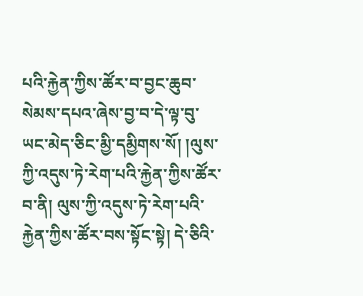པའི་རྐྱེན་ཀྱིས་ཚོར་བ་བྱང་ཆུབ་སེམས་དཔའ་ཞེས་བྱ་བ་དེ་ལྟ་བུ་ཡང་མེད་ཅིང་མྱི་དམྱིགས་སོ། །ལུས་ཀྱི་འདུས་ཏེ་རེག་པའི་རྐྱེན་ཀྱིས་ཚོར་བ་ནི། ལུས་ཀྱི་འདུས་ཏེ་རེག་པའི་རྐྱེན་ཀྱིས་ཚོར་བས་སྟོང་སྟེ། དེ་ཅིའི་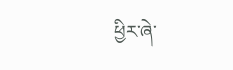ཕྱིར་ཞེ་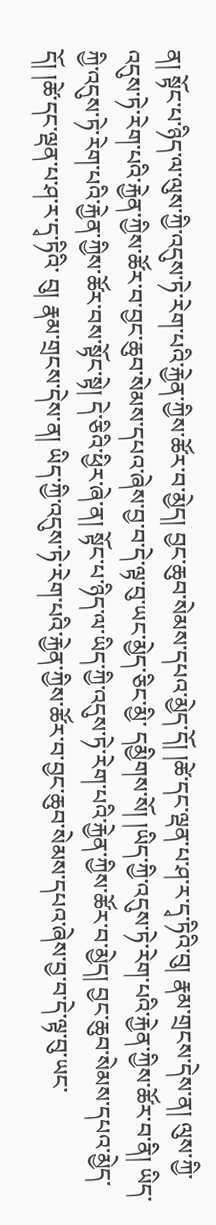ན། སྟོང་པ་ཉིད་ལ་ལུས་ཀྱི་འདུས་ཏེ་རེག་པའི་རྐྱེན་ཀྱིས་ཚོར་བ་མྱེད། བྱང་ཆུབ་སེམས་དཔའ་མྱེད་དོ། །ཚེ་དང་ལྡན་པ་ཤ་ར་དྭ་ཏིའི་བུ། རྣམ་གྲངས་དེས་ན། ལུས་ཀྱི་འདུས་ཏེ་རེག་པའི་རྐྱེན་ཀྱིས་ཚོར་བ་བྱང་ཆུབ་སེམས་དཔའ་ཞེས་བྱ་བ་དེ་ལྟ་བུ་ཡང་མྱེད་ཅིང་མྱི་ དམྱིགས་སོ། །ཡིད་ཀྱི་འདུས་ཏེ་རེག་པའི་རྐྱེན་ཀྱིས་ཚོར་བ་ནི། ཡིད་ཀྱི་འདུས་ཏེ་རེག་པའི་རྐྱེན་ཀྱིས་ཚོར་བས་སྟོང་སྟེ། དེ་ཅིའི་ཕྱིར་ཞེ་ན། སྟོང་པ་ཉིད་ལ་ཡིད་ཀྱི་འདུས་ཏེ་རེག་པའི་རྐྱེན་ཀྱིས་ཚོར་བ་མྱེད། བྱང་ཆུབ་སེམས་དཔའ་མྱེད་དོ། །ཚེ་དང་ལྡན་པ་ཤ་ར་དྭ་ཏིའི་ བུ། རྣམ་གྲངས་དེས་ན། ཡིད་ཀྱི་འདུས་ཏེ་རེག་པའི་རྐྱེན་ཀྱིས་ཚོར་བ་བྱང་ཆུབ་སེམས་དཔའ་ཞེས་བྱ་བ་དེ་ལྟ་བུ་ཡང་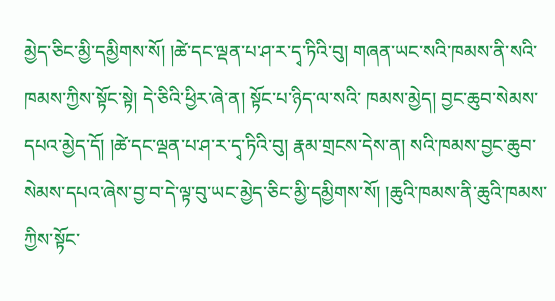མྱེད་ཅིང་མྱི་དམྱིགས་སོ། །ཚེ་དང་ལྡན་པ་ཤ་ར་དྭ་ཏིའི་བུ། གཞན་ཡང་སའི་ཁམས་ནི་སའི་ཁམས་ཀྱིས་སྟོང་སྟེ། དེ་ཅིའི་ཕྱིར་ཞེ་ན། སྟོང་པ་ཉིད་ལ་སའི་ ཁམས་མྱེད། བྱང་ཆུབ་སེམས་དཔའ་མྱེད་དོ། །ཚེ་དང་ལྡན་པ་ཤ་ར་དྭ་ཏིའི་བུ། རྣམ་གྲངས་དེས་ན། སའི་ཁམས་བྱང་ཆུབ་སེམས་དཔའ་ཞེས་བྱ་བ་དེ་ལྟ་བུ་ཡང་མྱེད་ཅིང་མྱི་དམྱིགས་སོ། །ཆུའི་ཁམས་ནི་ཆུའི་ཁམས་ཀྱིས་སྟོང་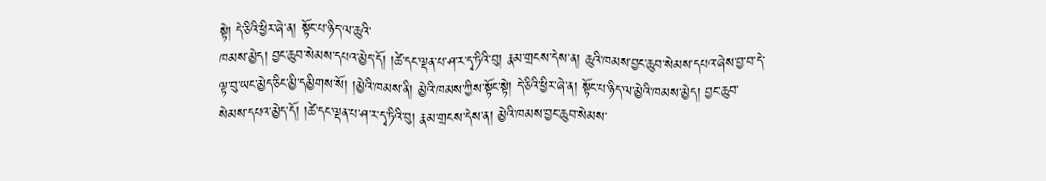སྟེ། དེ་ཅིའི་ཕྱིར་ཞེ་ན། སྟོང་པ་ཉིད་ལ་ཆུའི་
ཁམས་མྱེད། བྱང་ཆུབ་སེམས་དཔའ་མྱེད་དོ། །ཚེ་དང་ལྡན་པ་ཤ་ར་དྭ་ཏིའི་བུ། རྣམ་གྲངས་དེས་ན། ཆུའི་ཁམས་བྱང་ཆུབ་སེམས་དཔའ་ཞེས་བྱ་བ་དེ་ལྟ་བུ་ཡང་མྱེད་ཅིང་མྱི་དམྱིགས་སོ། །མྱེའི་ཁམས་ནི། མྱེའི་ཁམས་ཀྱིས་སྟོང་སྟེ། དེ་ཅིའི་ཕྱིར་ཞེ་ན། སྟོང་པ་ཉིད་ལ་མྱེའི་ཁམས་མྱེད། བྱང་ཆུབ་སེམས་དཔའ་མྱེད་དོ། །ཚེ་དང་ལྡན་པ་ཤ་ར་དྭ་ཏིའི་བུ། རྣམ་གྲངས་དེས་ན། མྱེའི་ཁམས་བྱང་ཆུབ་སེམས་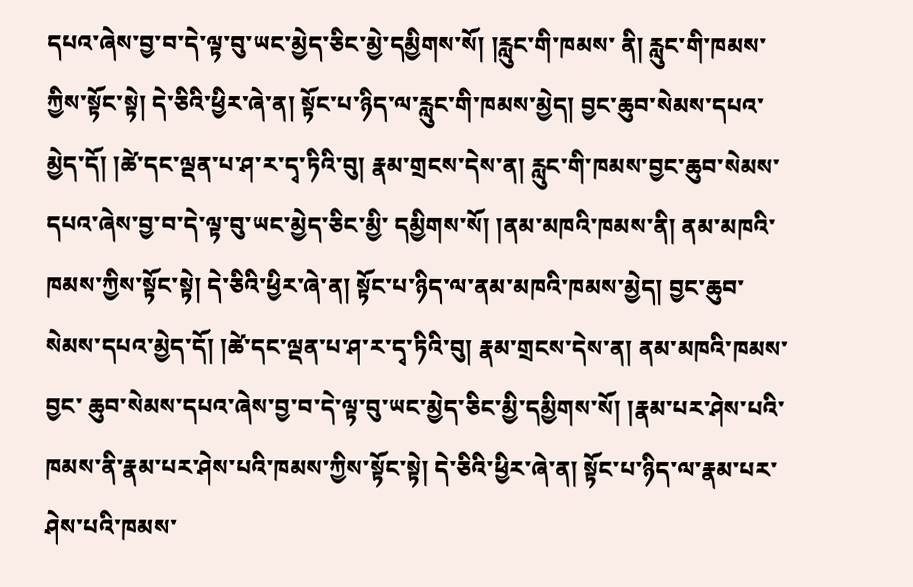དཔའ་ཞེས་བྱ་བ་དེ་ལྟ་བུ་ཡང་མྱེད་ཅིང་མྱེ་དམྱིགས་སོ། །རླུང་གི་ཁམས་ ནི། རླུང་གི་ཁམས་ཀྱིས་སྟོང་སྟེ། དེ་ཅིའི་ཕྱིར་ཞེ་ན། སྟོང་པ་ཉིད་ལ་རླུང་གི་ཁམས་མྱེད། བྱང་ཆུབ་སེམས་དཔའ་མྱེད་དོ། །ཚེ་དང་ལྡན་པ་ཤ་ར་དྭ་ཏིའི་བུ། རྣམ་གྲངས་དེས་ན། རླུང་གི་ཁམས་བྱང་ཆུབ་སེམས་དཔའ་ཞེས་བྱ་བ་དེ་ལྟ་བུ་ཡང་མྱེད་ཅིང་མྱི་ དམྱིགས་སོ། །ནམ་མཁའི་ཁམས་ནི། ནམ་མཁའི་ཁམས་ཀྱིས་སྟོང་སྟེ། དེ་ཅིའི་ཕྱིར་ཞེ་ན། སྟོང་པ་ཉིད་ལ་ནམ་མཁའི་ཁམས་མྱེད། བྱང་ཆུབ་སེམས་དཔའ་མྱེད་དོ། །ཚེ་དང་ལྡན་པ་ཤ་ར་དྭ་ཏིའི་བུ། རྣམ་གྲངས་དེས་ན། ནམ་མཁའི་ཁམས་བྱང་ ཆུབ་སེམས་དཔའ་ཞེས་བྱ་བ་དེ་ལྟ་བུ་ཡང་མྱེད་ཅིང་མྱི་དམྱིགས་སོ། །རྣམ་པར་ཤེས་པའི་ཁམས་ནི་རྣམ་པར་ཤེས་པའི་ཁམས་ཀྱིས་སྟོང་སྟེ། དེ་ཅིའི་ཕྱིར་ཞེ་ན། སྟོང་པ་ཉིད་ལ་རྣམ་པར་ཤེས་པའི་ཁམས་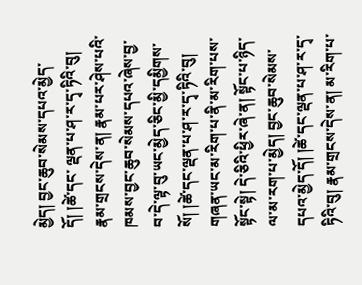མྱེད། བྱང་ཆུབ་སེམས་དཔའ་མྱེད་དོ། །ཚེ་དང་ ལྡན་པ་ཤ་ར་དྭ་ཏིའི་བུ། རྣམ་གྲངས་དེས་ན། རྣམ་པར་ཤེས་པའི་ཁམས་བྱང་ཆུབ་སེམས་དཔའ་ཞེས་བྱ་བ་དེ་ལྟ་བུ་ཡང་མྱེད་ཅིང་མྱི་དམྱིགས་སོ། །ཚེ་དང་ལྡན་པ་ཤ་ར་དྭ་ཏིའི་བུ། གཞན་ཡང་མ་རིག་པ་ནི་མ་རིག་པས་སྟོང་སྟེ། དེ་ཅིའི་ཕྱིར་ཞེ་ན། སྟོང་པ་ཉིད་ ལ་མ་རག་པ་མྱེད། བྱང་ཆུབ་སེམས་དཔའ་མྱེད་དོ། །ཚེ་དང་ལྡན་པ་ཤ་ར་དྭ་ཏིའི་བུ། རྣམ་གྲངས་དེས་ན། མ་རིག་པ་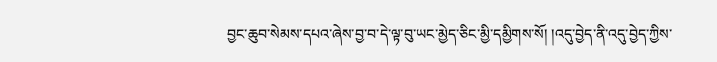བྱང་ཆུབ་སེམས་དཔའ་ཞེས་བྱ་བ་དེ་ལྟ་བུ་ཡང་མྱེད་ཅིང་མྱི་དམྱིགས་སོ། །འདུ་བྱེད་ནི་འདུ་བྱེད་ཀྱིས་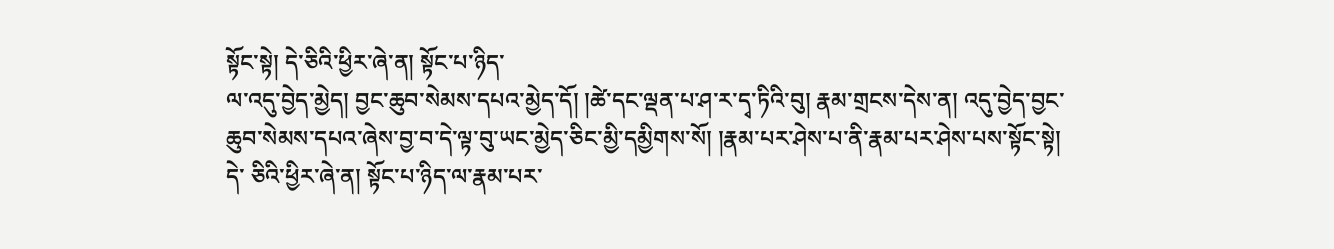སྟོང་སྟེ། དེ་ཅིའི་ཕྱིར་ཞེ་ན། སྟོང་པ་ཉིད་
ལ་འདུ་བྱེད་མྱེད། བྱང་ཆུབ་སེམས་དཔའ་མྱེད་དོ། །ཚེ་དང་ལྡན་པ་ཤ་ར་དྭ་ཏིའི་བུ། རྣམ་གྲངས་དེས་ན། འདུ་བྱེད་བྱང་ཆུབ་སེམས་དཔའ་ཞེས་བྱ་བ་དེ་ལྟ་བུ་ཡང་མྱེད་ཅིང་མྱི་དམྱིགས་སོ། །རྣམ་པར་ཤེས་པ་ནི་རྣམ་པར་ཤེས་པས་སྟོང་སྟེ། དེ་ ཅིའི་ཕྱིར་ཞེ་ན། སྟོང་པ་ཉིད་ལ་རྣམ་པར་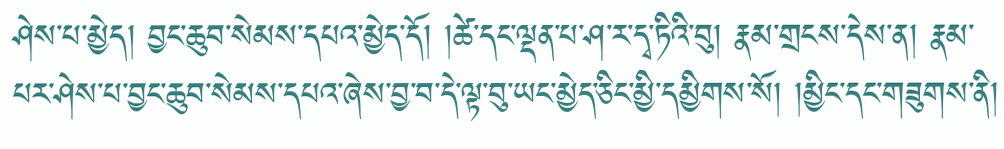ཤེས་པ་མྱེད། བྱང་ཆུབ་སེམས་དཔའ་མྱེད་དོ། །ཚེ་དང་ལྡན་པ་ཤ་ར་དྭ་ཏིའི་བུ། རྣམ་གྲངས་དེས་ན། རྣམ་པར་ཤེས་པ་བྱང་ཆུབ་སེམས་དཔའ་ཞེས་བྱ་བ་དེ་ལྟ་བུ་ཡང་མྱེད་ཅིང་མྱི་དམྱིགས་སོ། །མྱིང་དང་གཟུགས་ནི།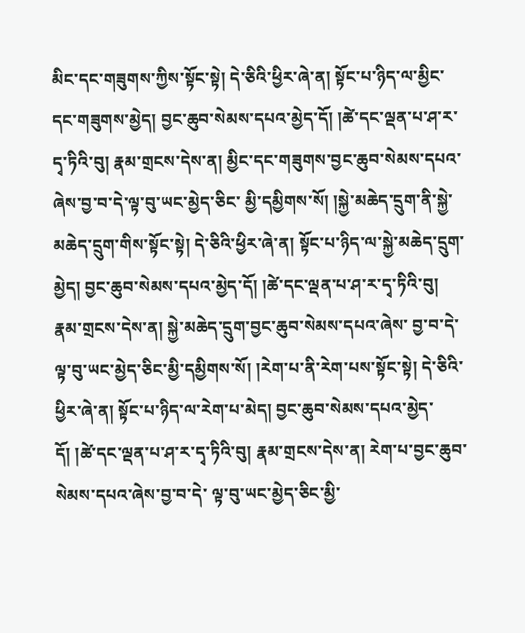མིང་དང་གཟུགས་ཀྱིས་སྟོང་སྟེ། དེ་ཅིའི་ཕྱིར་ཞེ་ན། སྟོང་པ་ཉིད་ལ་མྱིང་དང་གཟུགས་མྱེད། བྱང་ཆུབ་སེམས་དཔའ་མྱེད་དོ། །ཚེ་དང་ལྡན་པ་ཤ་ར་དྭ་ཏིའི་བུ། རྣམ་གྲངས་དེས་ན། མྱིང་དང་གཟུགས་བྱང་ཆུབ་སེམས་དཔའ་ཞེས་བྱ་བ་དེ་ལྟ་བུ་ཡང་མྱེད་ཅིང་ མྱི་དམྱིགས་སོ། །སྐྱེ་མཆེད་དྲུག་ནི་སྐྱེ་མཆེད་དྲུག་གིས་སྟོང་སྟེ། དེ་ཅིའི་ཕྱིར་ཞེ་ན། སྟོང་པ་ཉིད་ལ་སྐྱེ་མཆེད་དྲུག་མྱེད། བྱང་ཆུབ་སེམས་དཔའ་མྱེད་དོ། །ཚེ་དང་ལྡན་པ་ཤ་ར་དྭ་ཏིའི་བུ། རྣམ་གྲངས་དེས་ན། སྐྱེ་མཆེད་དྲུག་བྱང་ཆུབ་སེམས་དཔའ་ཞེས་ བྱ་བ་དེ་ལྟ་བུ་ཡང་མྱེད་ཅིང་མྱི་དམྱིགས་སོ། །རེག་པ་ནི་རེག་པས་སྟོང་སྟེ། དེ་ཅིའི་ཕྱིར་ཞེ་ན། སྟོང་པ་ཉིད་ལ་རེག་པ་མེད། བྱང་ཆུབ་སེམས་དཔའ་མྱེད་དོ། །ཚེ་དང་ལྡན་པ་ཤ་ར་དྭ་ཏིའི་བུ། རྣམ་གྲངས་དེས་ན། རེག་པ་བྱང་ཆུབ་སེམས་དཔའ་ཞེས་བྱ་བ་དེ་ ལྟ་བུ་ཡང་མྱེད་ཅིང་མྱི་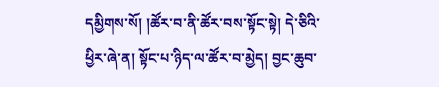དམྱིགས་སོ། །ཚོར་བ་ནི་ཚོར་བས་སྟོང་སྟེ། དེ་ཅིའི་ཕྱིར་ཞེ་ན། སྟོང་པ་ཉིད་ལ་ཚོར་བ་མྱེད། བྱང་ཆུབ་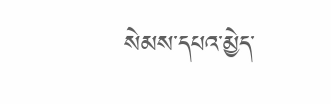སེམས་དཔའ་མྱེད་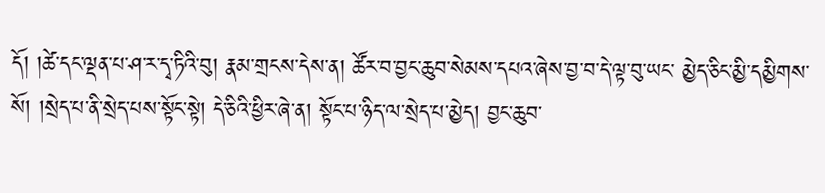དོ། །ཚེ་དང་ལྡན་པ་ཤ་ར་དྭ་ཏིའི་བུ། རྣམ་གྲངས་དེས་ན། ཚོར་བ་བྱང་ཆུབ་སེམས་དཔའ་ཞེས་བྱ་བ་དེ་ལྟ་བུ་ཡང་ མྱེད་ཅིང་མྱི་དམྱིགས་སོ། །སྲེད་པ་ནི་སྲེད་པས་སྟོང་སྟེ། དེ་ཅིའི་ཕྱིར་ཞེ་ན། སྟོང་པ་ཉིད་ལ་སྲེད་པ་མྱེད། བྱང་ཆུབ་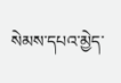སེམས་དཔའ་མྱེད་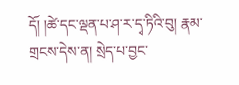དོ། །ཚེ་དང་ལྡན་པ་ཤ་ར་དྭ་ཏིའི་བུ། རྣམ་གྲངས་དེས་ན། སྲེད་པ་བྱང་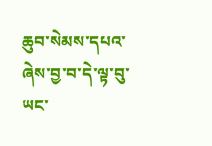ཆུབ་སེམས་དཔའ་ཞེས་བྱ་བ་དེ་ལྟ་བུ་ཡང་